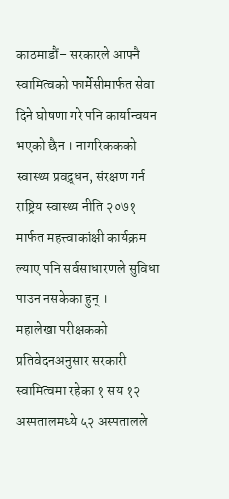काठमाडौं– सरकारले आफ्नै स्वामित्वको फार्मेसीमार्फत सेवा दिने घोषणा गरे पनि कार्यान्वयन भएको छैन । नागरिककको स्वास्थ्य प्रवद्र्धन, संरक्षण गर्न राष्ट्रिय स्वास्थ्य नीति २०७१ मार्फत महत्त्वाकांक्षी कार्यक्रम ल्याए पनि सर्वसाधारणले सुविधा पाउन नसकेका हुन् ।
महालेखा परीक्षकको प्रतिवेदनअनुसार सरकारी स्वामित्वमा रहेका १ सय १२ अस्पतालमध्ये ५२ अस्पतालले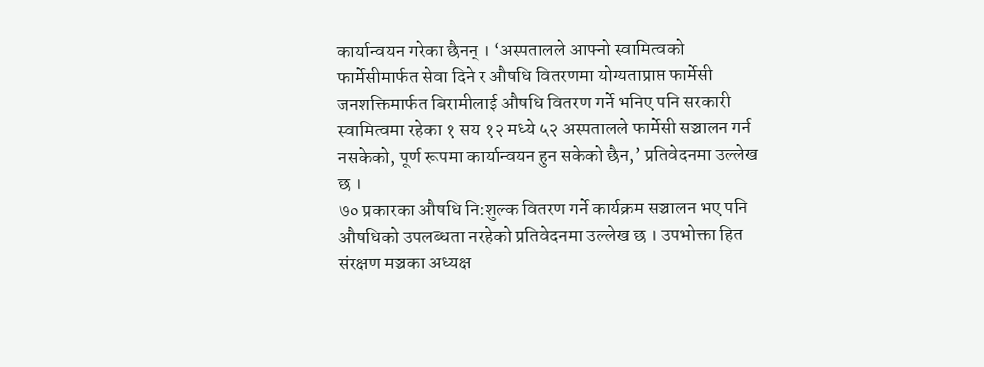कार्यान्वयन गरेका छैनन् । ‘अस्पतालले आफ्नो स्वामित्वको फार्मेसीमार्फत सेवा दिने र औषधि वितरणमा योग्यताप्राप्त फार्मेसी जनशक्तिमार्फत बिरामीलाई औषधि वितरण गर्ने भनिए पनि सरकारी स्वामित्वमा रहेका १ सय १२ मध्ये ५२ अस्पतालले फार्मेसी सञ्चालन गर्न नसकेको, पूर्ण रूपमा कार्यान्वयन हुन सकेको छैन,’ प्रतिवेदनमा उल्लेख छ ।
७० प्रकारका औषधि नि:शुल्क वितरण गर्ने कार्यक्रम सञ्चालन भए पनि औषधिको उपलब्धता नरहेको प्रतिवेदनमा उल्लेख छ । उपभोक्ता हित संरक्षण मञ्चका अध्यक्ष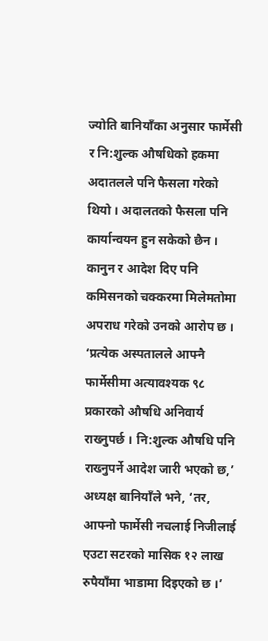ज्योति बानियाँका अनुसार फार्मेसी र नि:शुल्क औषधिको हकमा अदातलले पनि फैसला गरेको थियो । अदालतको फैसला पनि कार्यान्वयन हुन सकेको छैन । कानुन र आदेश दिए पनि कमिसनको चक्करमा मिलेमतोमा अपराध गरेको उनको आरोप छ । ‘प्रत्येक अस्पतालले आफ्नै फार्मेसीमा अत्यावश्यक ९८ प्रकारको औषधि अनिवार्य राख्नुपर्छ । नि:शुल्क औषधि पनि राख्नुपर्ने आदेश जारी भएको छ,’ अध्यक्ष बानियाँले भने, ‘तर, आफ्नो फार्मेसी नचलाई निजीलाई एउटा सटरको मासिक १२ लाख रुपैयाँमा भाडामा दिइएको छ ।’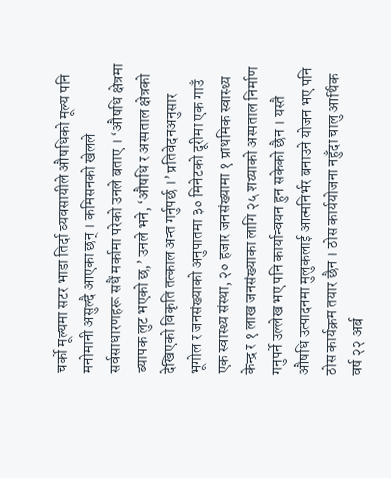चर्को मूल्यमा सटर भाडा तिर्दा व्यवसायीले औषधिको मूल्य पनि मनोमानी असुल्दै आएका छन् । कमिसनको खेलले सर्वसाधारणहरू सधैं मर्कामा परेको उनले बताए । ‘औषधि क्षेत्रमा ब्यापक लुट भएको छ,’ उनले भने, ‘औषधि र अस्पताल क्षेत्रको देखिएको विकृति तत्काल अन्त गर्नुपर्छ ।’ प्रतिवेदनअनुसार भूगोल र जनसंख्याको अनुपातमा ३० मिनेटको दूरीमा एक गाउँ एक स्वास्थ्य संस्था, २० हजार जनसंख्यामा १ प्राथमिक स्वास्थ्य केन्द्र र १ लाख जनसंख्याका लागि २५ शय्याको अस्पताल निर्माण गनुपर्ने उल्लेख भए पनि कार्यान्वयन हुन सकेको छैन । यस्तै औषधि उत्पादनमा मुलुकलाई आत्मनिर्भर बनाउने योजन भए पनि ठोस कार्यक्रम तयार छैन । ठोस कार्ययोजना नहुँदा चालु आर्थिक वर्ष २२ अर्ब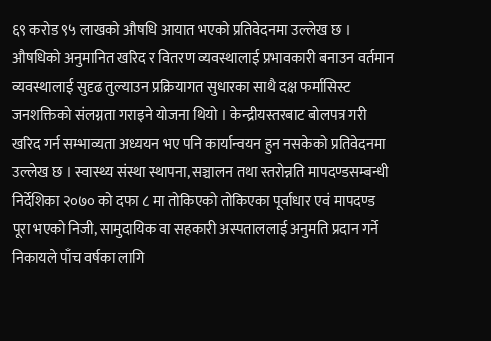६९ करोड ९५ लाखको औषधि आयात भएको प्रतिवेदनमा उल्लेख छ ।
औषधिको अनुमानित खरिद र वितरण व्यवस्थालाई प्रभावकारी बनाउन वर्तमान व्यवस्थालाई सुदृढ तुल्याउन प्रक्रियागत सुधारका साथै दक्ष फर्मासिस्ट जनशक्तिको संलग्नता गराइने योजना थियो । केन्द्रीयस्तरबाट बोलपत्र गरी खरिद गर्न सम्भाव्यता अध्ययन भए पनि कार्यान्वयन हुन नसकेको प्रतिवेदनमा उल्लेख छ । स्वास्थ्य संस्था स्थापना, सञ्चालन तथा स्तरोन्नति मापदण्डसम्बन्धी निर्देशिका २०७० को दफा ८ मा तोकिएको तोकिएका पूर्वाधार एवं मापदण्ड पूरा भएको निजी, सामुदायिक वा सहकारी अस्पताललाई अनुमति प्रदान गर्ने निकायले पाँच वर्षका लागि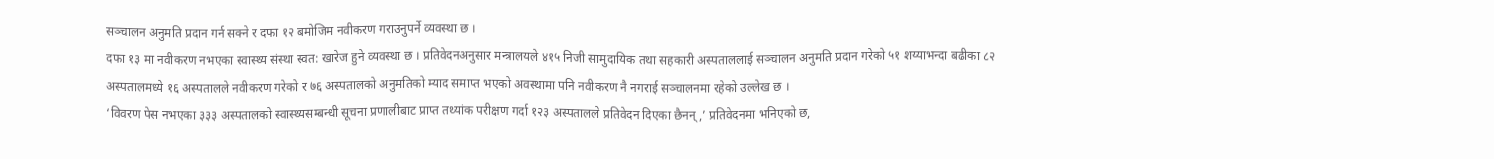सञ्चालन अनुमति प्रदान गर्न सक्ने र दफा १२ बमोजिम नवीकरण गराउनुपर्ने व्यवस्था छ ।
दफा १३ मा नवीकरण नभएका स्वास्थ्य संस्था स्वत: खारेज हुने व्यवस्था छ । प्रतिवेदनअनुसार मन्त्रालयले ४१५ निजी सामुदायिक तथा सहकारी अस्पताललाई सञ्चालन अनुमति प्रदान गरेको ५१ शय्याभन्दा बढीका ८२ अस्पतालमध्ये १६ अस्पतालले नवीकरण गरेको र ७६ अस्पतालको अनुमतिको म्याद समाप्त भएको अवस्थामा पनि नवीकरण नै नगराई सञ्चालनमा रहेको उल्लेख छ ।
‘विवरण पेस नभएका ३३३ अस्पतालको स्वास्थ्यसम्बन्धी सूचना प्रणालीबाट प्राप्त तथ्यांक परीक्षण गर्दा १२३ अस्पतालले प्रतिवेदन दिएका छैनन्,’ प्रतिवेदनमा भनिएको छ,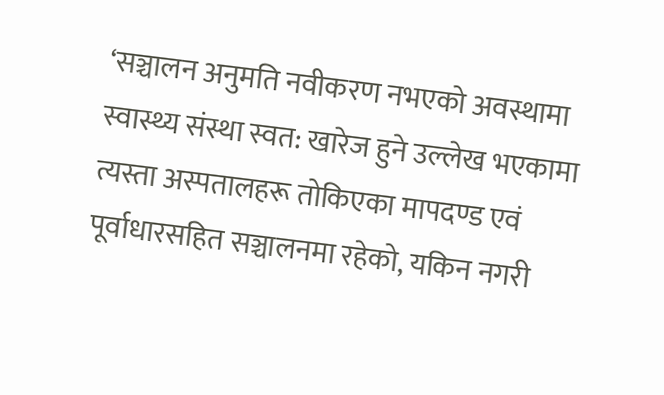‘सञ्चालन अनुमति नवीकरण नभएको अवस्थामा स्वास्थ्य संस्था स्वत: खारेज हुने उल्लेख भएकामा त्यस्ता अस्पतालहरू तोकिएका मापदण्ड एवं पूर्वाधारसहित सञ्चालनमा रहेको, यकिन नगरी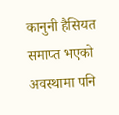कानुनी हैसियत समाप्त भएको अवस्थामा पनि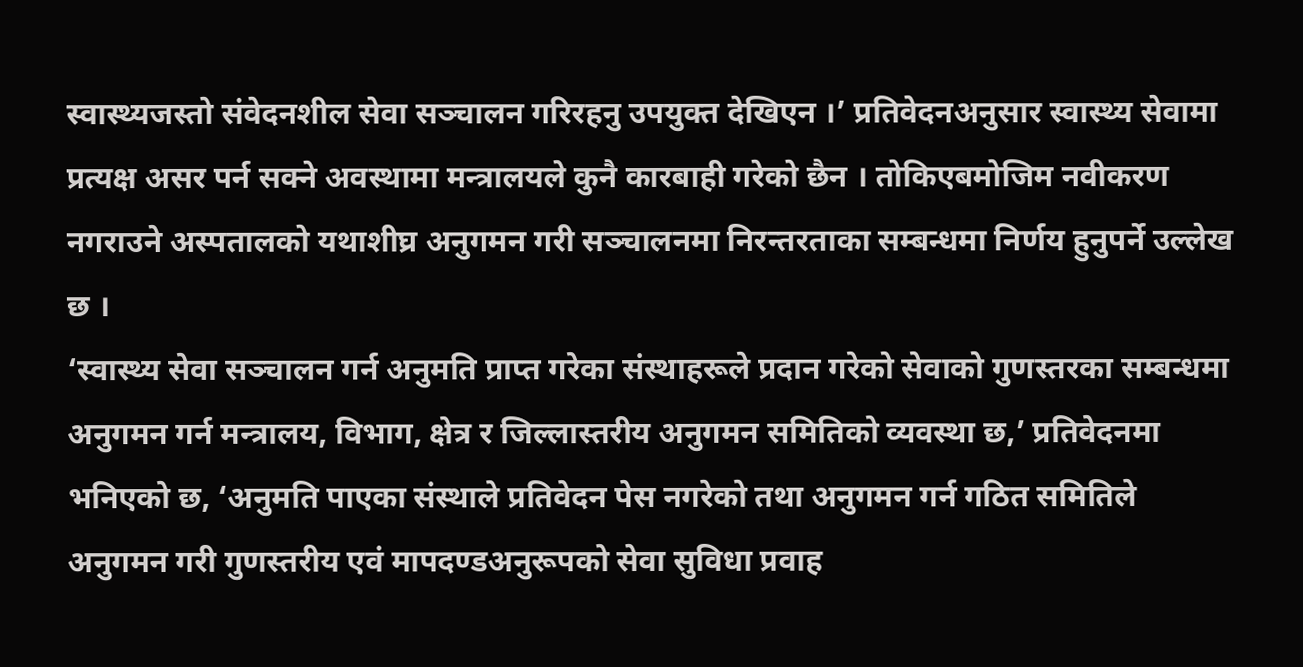स्वास्थ्यजस्तो संवेदनशील सेवा सञ्चालन गरिरहनु उपयुक्त देखिएन ।’ प्रतिवेदनअनुसार स्वास्थ्य सेवामा प्रत्यक्ष असर पर्न सक्ने अवस्थामा मन्त्रालयले कुनै कारबाही गरेको छैन । तोकिएबमोजिम नवीकरण नगराउने अस्पतालको यथाशीघ्र अनुगमन गरी सञ्चालनमा निरन्तरताका सम्बन्धमा निर्णय हुनुपर्ने उल्लेख छ ।
‘स्वास्थ्य सेवा सञ्चालन गर्न अनुमति प्राप्त गरेका संस्थाहरूले प्रदान गरेको सेवाको गुणस्तरका सम्बन्धमा अनुगमन गर्न मन्त्रालय, विभाग, क्षेत्र र जिल्लास्तरीय अनुगमन समितिको व्यवस्था छ,’ प्रतिवेदनमा भनिएको छ, ‘अनुमति पाएका संस्थाले प्रतिवेदन पेस नगरेको तथा अनुगमन गर्न गठित समितिले अनुगमन गरी गुणस्तरीय एवं मापदण्डअनुरूपको सेवा सुविधा प्रवाह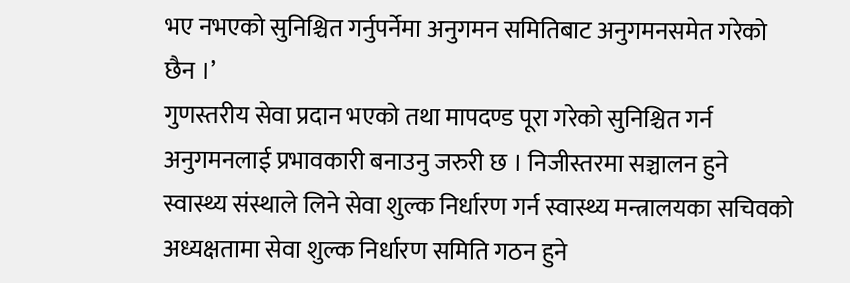भए नभएको सुनिश्चित गर्नुपर्नेमा अनुगमन समितिबाट अनुगमनसमेत गरेको छैन ।’
गुणस्तरीय सेवा प्रदान भएको तथा मापदण्ड पूरा गरेको सुनिश्चित गर्न अनुगमनलाई प्रभावकारी बनाउनु जरुरी छ । निजीस्तरमा सञ्चालन हुने स्वास्थ्य संस्थाले लिने सेवा शुल्क निर्धारण गर्न स्वास्थ्य मन्त्रालयका सचिवको अध्यक्षतामा सेवा शुल्क निर्धारण समिति गठन हुने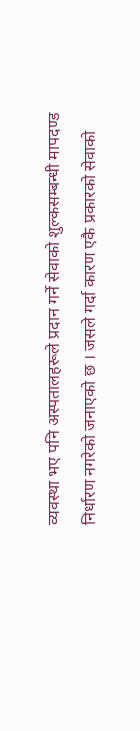व्यवस्था भए पनि अस्पतालहरूले प्रदान गर्ने सेवाको शुल्कसम्बन्धी मापदण्ड निर्धारण नगरेको जनाएको छ । जसले गर्दा कारण एकै प्रकारको सेवाको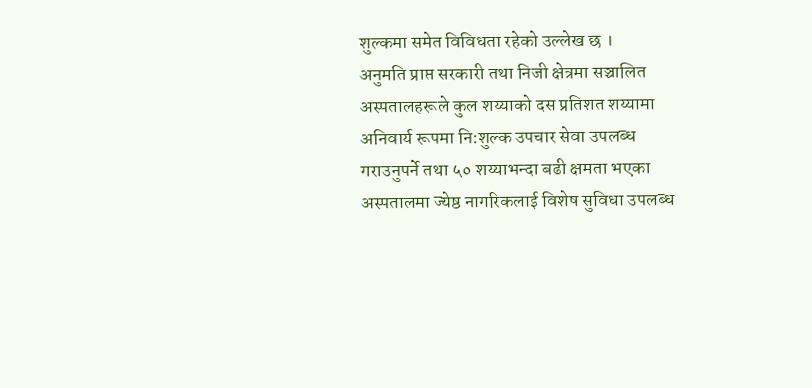शुल्कमा समेत विविधता रहेको उल्लेख छ ।
अनुमति प्राप्त सरकारी तथा निजी क्षेत्रमा सञ्चालित अस्पतालहरूले कुल शय्याको दस प्रतिशत शय्यामा अनिवार्य रूपमा नि:शुल्क उपचार सेवा उपलब्ध गराउनुपर्ने तथा ५० शय्याभन्दा बढी क्षमता भएका अस्पतालमा ज्येष्ठ नागरिकलाई विशेष सुविधा उपलब्ध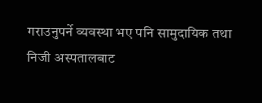गराउनुपर्ने व्यवस्था भए पनि सामुदायिक तथा निजी अस्पतालबाट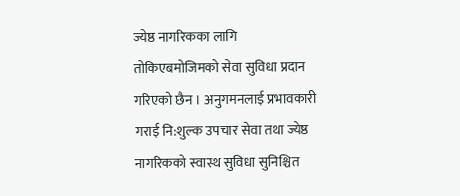ज्येष्ठ नागरिकका लागि तोकिएबमोजिमको सेवा सुविधा प्रदान गरिएको छैन । अनुगमनलाई प्रभावकारी गराई नि:शुल्क उपचार सेवा तथा ज्येष्ठ नागरिकको स्वास्थ सुविधा सुनिश्चित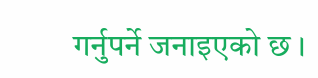गर्नुपर्ने जनाइएको छ ।